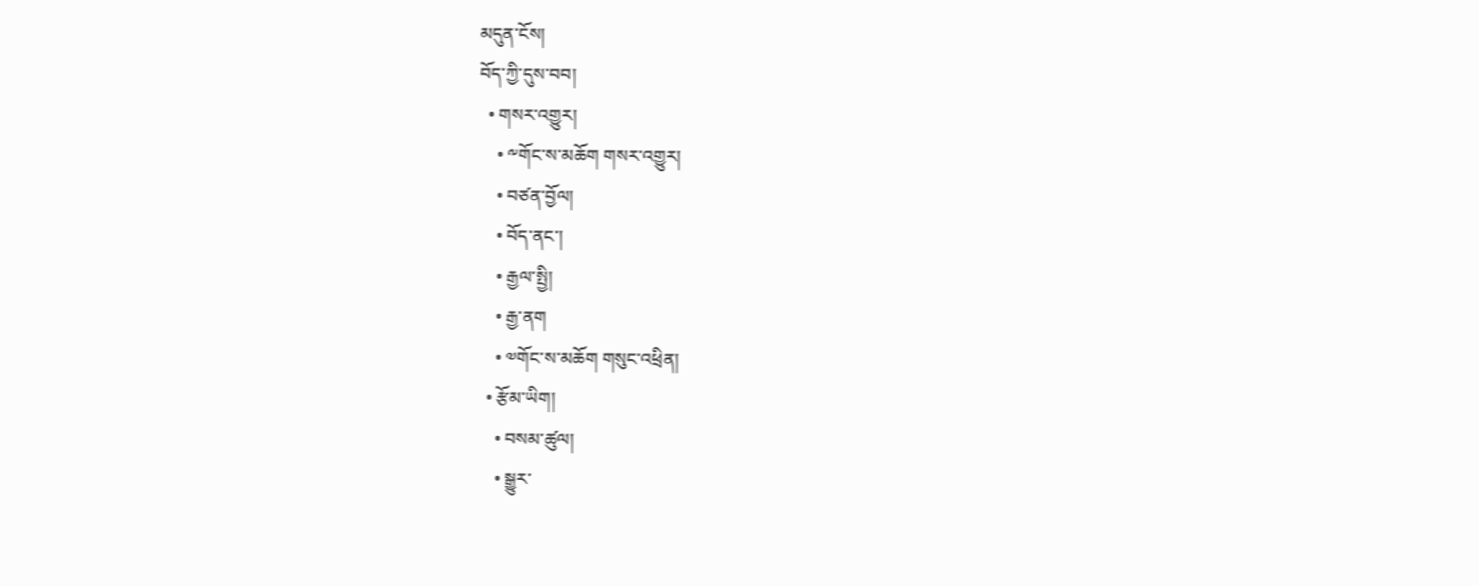མདུན་ངོས།
བོད་ཀྱི་དུས་བབ།
  • གསར་འགྱུར།
    • ༸གོང་ས་མཆོག གསར་འགྱུར།
    • བཙན་བྱོལ།
    • བོད་ནང་།
    • རྒྱལ་སྤྱི།
    • རྒྱ་ནག
    • ༧གོང་ས་མཆོག གསུང་འཕྲིན།
  • རྩོམ་ཡིག།
    • བསམ་ཚུལ།
    • སྒྱུར་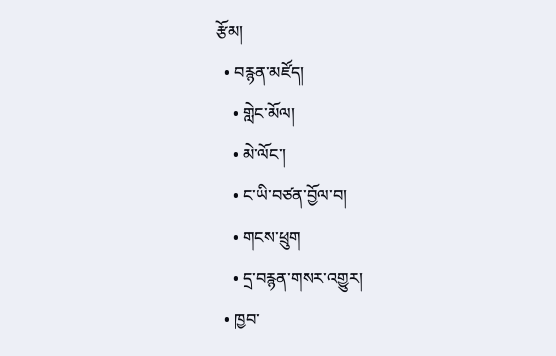རྩོམ།
  • བརྙན་མཛོད།
    • གླེང་མོལ།
    • མེ་ལོང་།
    • ང་ཡི་བཙན་བྱོལ་བ།
    • གངས་ཕྲུག
    • དྲ་བརྙན་གསར་འགྱུར།
  • ཁྱབ་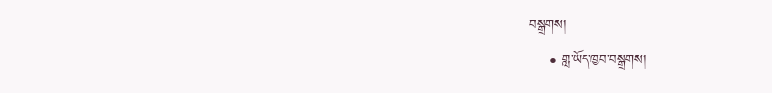བསྒྲགས།
    • གླ་ཡོད་ཁྱབ་བསྒྲགས།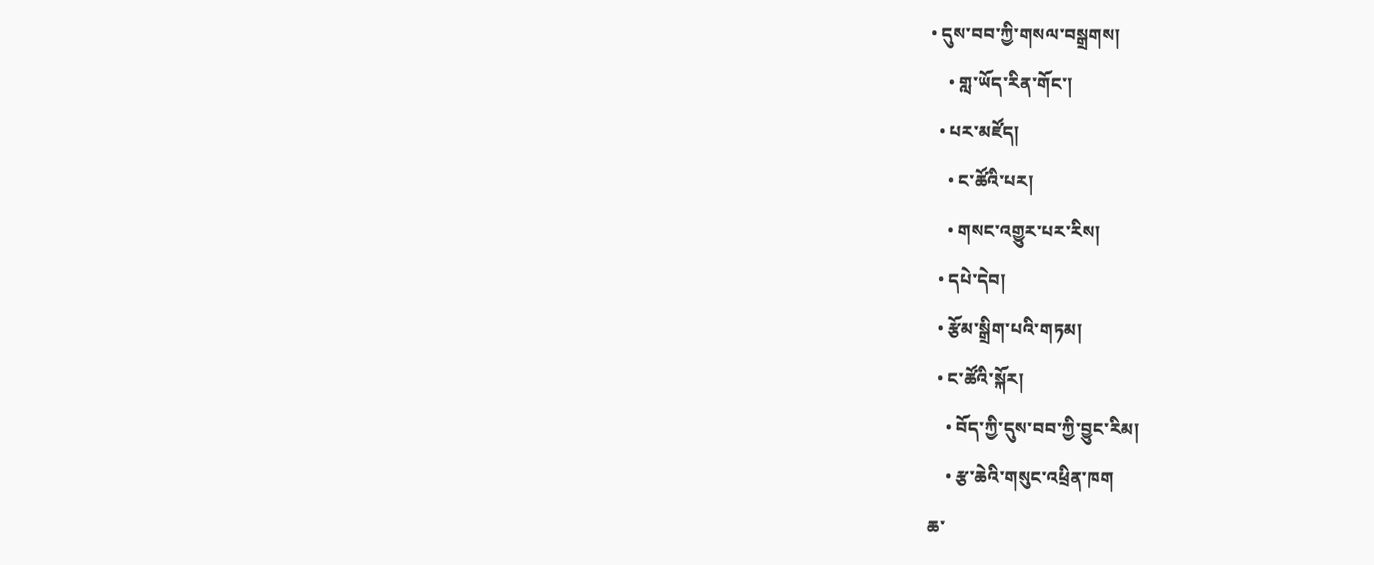• དུས་བབ་ཀྱི་གསལ་བསྒྲགས།
    • གླ་ཡོད་རིན་གོང་།
  • པར་མཛོད།
    • ང་ཚོའི་པར།
    • གསང་འགྱུར་པར་རིས།
  • དཔེ་དེབ།
  • རྩོམ་སྒྲིག་པའི་གཏམ།
  • ང་ཚོའི་སྐོར།
    • བོད་ཀྱི་དུས་བབ་ཀྱི་བྱུང་རིམ།
    • རྩ་ཆེའི་གསུང་འཕྲིན་ཁག
ཆ་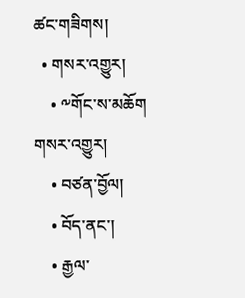ཚང་གཟིགས།
  • གསར་འགྱུར།
    • ༸གོང་ས་མཆོག གསར་འགྱུར།
    • བཙན་བྱོལ།
    • བོད་ནང་།
    • རྒྱལ་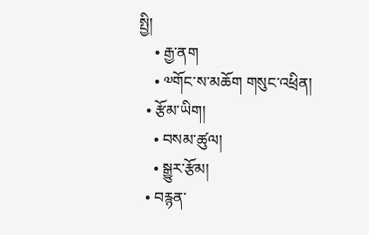སྤྱི།
    • རྒྱ་ནག
    • ༧གོང་ས་མཆོག གསུང་འཕྲིན།
  • རྩོམ་ཡིག།
    • བསམ་ཚུལ།
    • སྒྱུར་རྩོམ།
  • བརྙན་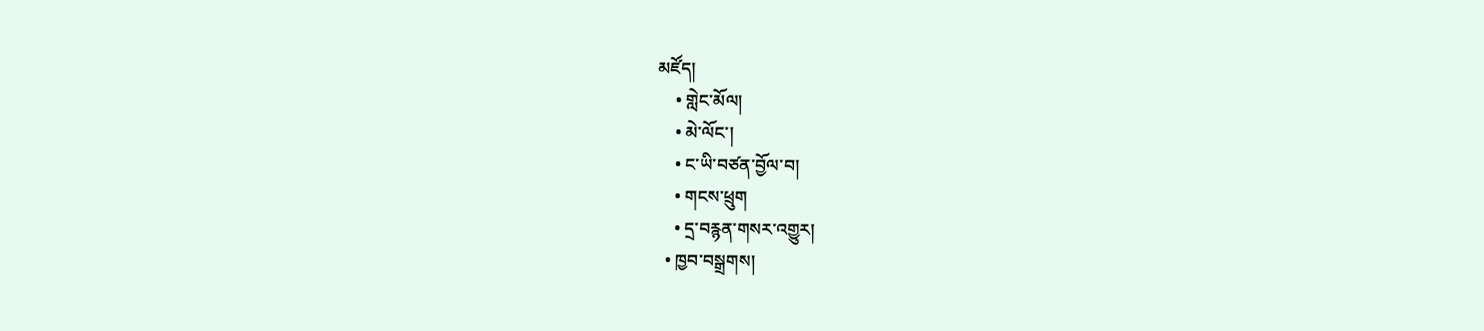མཛོད།
    • གླེང་མོལ།
    • མེ་ལོང་།
    • ང་ཡི་བཙན་བྱོལ་བ།
    • གངས་ཕྲུག
    • དྲ་བརྙན་གསར་འགྱུར།
  • ཁྱབ་བསྒྲགས།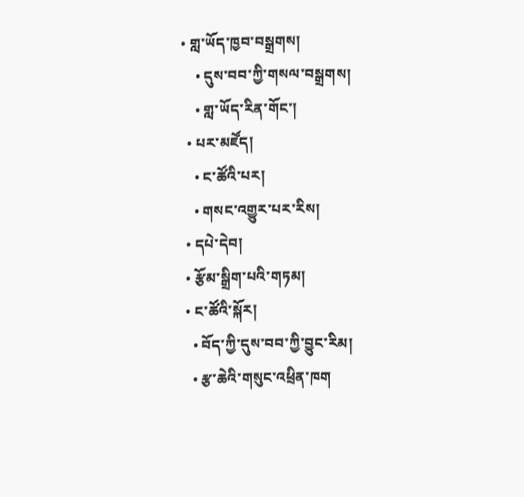• གླ་ཡོད་ཁྱབ་བསྒྲགས།
    • དུས་བབ་ཀྱི་གསལ་བསྒྲགས།
    • གླ་ཡོད་རིན་གོང་།
  • པར་མཛོད།
    • ང་ཚོའི་པར།
    • གསང་འགྱུར་པར་རིས།
  • དཔེ་དེབ།
  • རྩོམ་སྒྲིག་པའི་གཏམ།
  • ང་ཚོའི་སྐོར།
    • བོད་ཀྱི་དུས་བབ་ཀྱི་བྱུང་རིམ།
    • རྩ་ཆེའི་གསུང་འཕྲིན་ཁག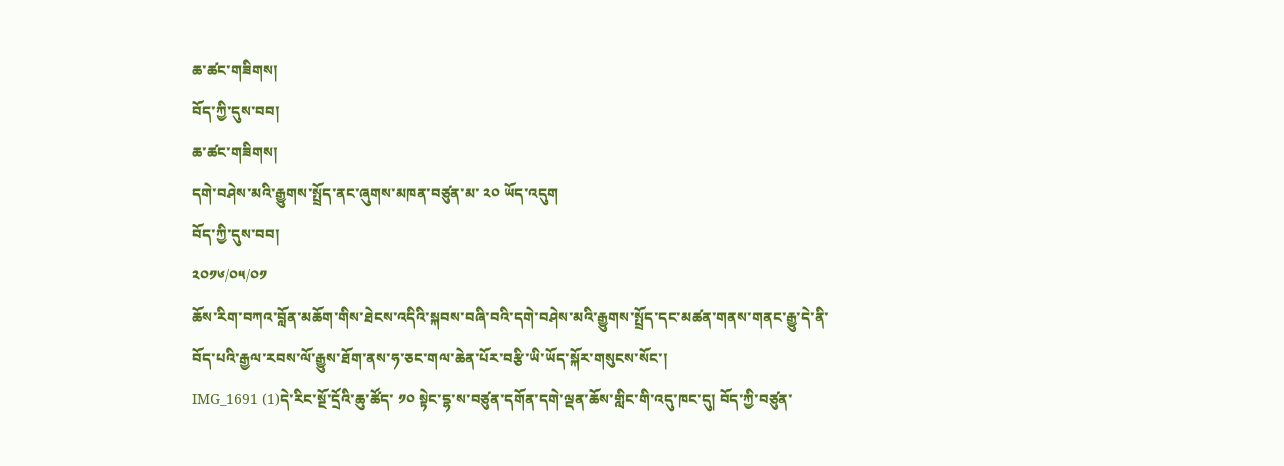ཆ་ཚང་གཟིགས།
བོད་ཀྱི་དུས་བབ།
ཆ་ཚང་གཟིགས།
དགེ་བཤེས་མའི་རྒྱུགས་སྤྲོད་ནང་ཞུགས་མཁན་བཙུན་མ་ ༢༠ ཡོད་འདུག
བོད་ཀྱི་དུས་བབ།
༢༠༡༦/༠༥/༠༡
ཆོས་རིག་བཀའ་བློན་མཆོག་གིས་ཐེངས་འདིའི་སྐབས་བཞི་བའི་དགེ་བཤེས་མའི་རྒྱུགས་སྤྲོད་དང་མཚན་གནས་གནང་རྒྱུ་དེ་ནི་བོད་པའི་རྒྱལ་རབས་ལོ་རྒྱུས་ཐོག་ནས་ཧ་ཅང་གལ་ཆེན་པོར་བརྩི་ཡི་ཡོད་སྐོར་གསུངས་སོང་།
IMG_1691 (1)དེ་རིང་སྔོ་དྲོའི་ཆུ་ཚོད་ ༡༠ སྟེང་དྷ་ས་བཙུན་དགོན་དགེ་ལྡན་ཆོས་གླིང་གི་འདུ་ཁང་དུ། བོད་ཀྱི་བཙུན་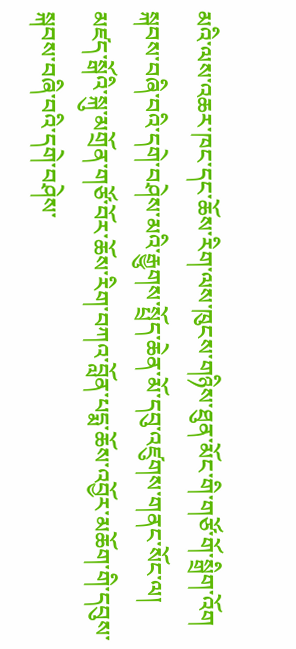མའི་ལས་འཆར་ཁང་དང་ཆོས་རིག་ལས་ཁུངས་གཉིས་ཐུན་མོང་གི་གཙོ་གོ་སྒྲིག་འོག སྐབས་བཞི་བའི་དགེ་བཤེས་མའི་རྒྱུགས་སྤྲོད་ཆེན་མོ་དབུ་འཛུགས་གནང་སོང་ལ། མཛད་སྒོའི་སྐུ་མགྲོན་གཙོ་བོར་ཆོས་རིག་བཀའ་བློན་པདྨ་ཆོས་འབྱོར་མཆོག་གི་དབུས་སྐབས་བཞི་བའི་དགེ་བཤེས་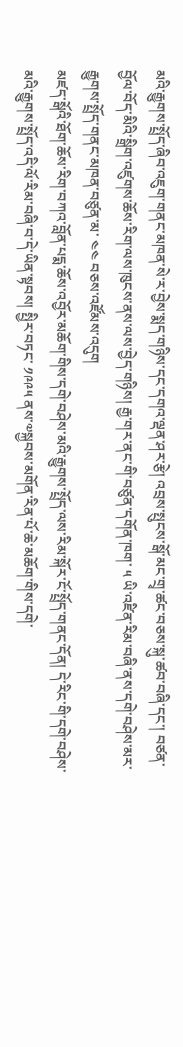མའི་རྒྱུགས་སྤྲོད་ཞིབ་འཇུག་གནང་མཁན་སེ་ར་བྱེས་སྨད་གཉིས་དང་དགའ་ལྡན་ཤར་རྩེ། འབྲས་སྤུངས་སྒོ་མང་གྲྭ་ཚང་བཅས་སྐུ་ཚབ་བཞི་དང་། བཙན་བྱོལ་བོད་མིའི་སྒྲིག་འཛུགས་ཆོས་རིག་ལས་ཁུངས་ནས་ལས་བྱེད་གཉིས། རྒྱ་གར་ནང་གི་བཙུན་དགོན་ཁག་ ༥ ཡི་འཛིན་རིམ་བཞི་ནས་དགེ་བཤེས་མར་རྒྱུགས་སྤྲོད་གནང་མཁན་བཙུན་མ་ ༤༤ བཅས་འཛོམས་འདུག
མཛད་སྒོའི་ཐོག་ཆོས་རིག་བཀའ་བློན་པདྨ་ཆོས་འབྱོར་མཆོག་གིས་དགེ་བཤེས་མའི་རྒྱུགས་སྤྲོད་ལས་རིམ་སྐོར་ངོ་སྤྲོད་གནང་དོན། དེ་རིང་གི་དགེ་བཤེས་མའི་རྒྱུགས་སྤྲོད་འདི་ལོ་རིམ་བཞི་བ་དེ་ཡིན་སྟབས། སྤྱིར་བཏང་ ༡༩༩༥ ནས་༧སྐྱབས་མགོན་རིན་པོ་ཆེ་མཆོག་གིས་དགེ་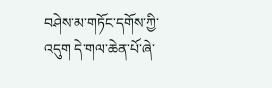བཤེས་མ་གཏོང་དགོས་ཀྱི་འདུག དེ་གལ་ཆེན་པོ་ཞེ་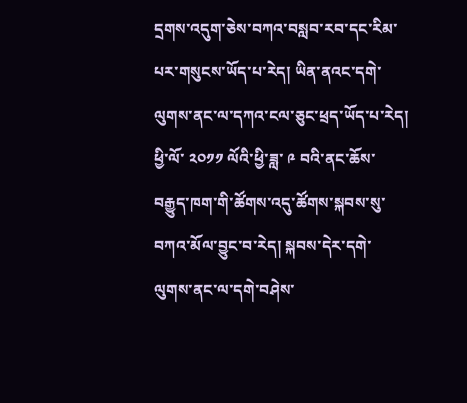དྲགས་འདུག་ཅེས་བཀའ་བསླབ་རབ་དང་རིམ་པར་གསུངས་ཡོད་པ་རེད། ཡིན་ནའང་དགེ་ལུགས་ནང་ལ་དཀའ་ངལ་ཅུང་ཕྲད་ཡོད་པ་རེད། ཕྱི་ལོ་ ༢༠༡༡ ལོའི་ཕྱི་ཟླ་ ༩ བའི་ནང་ཆོས་བརྒྱུད་ཁག་གི་ཚོགས་འདུ་ཚོགས་སྐབས་སུ་བཀའ་མོལ་བྱུང་བ་རེད། སྐབས་དེར་དགེ་ལུགས་ནང་ལ་དགེ་བཤེས་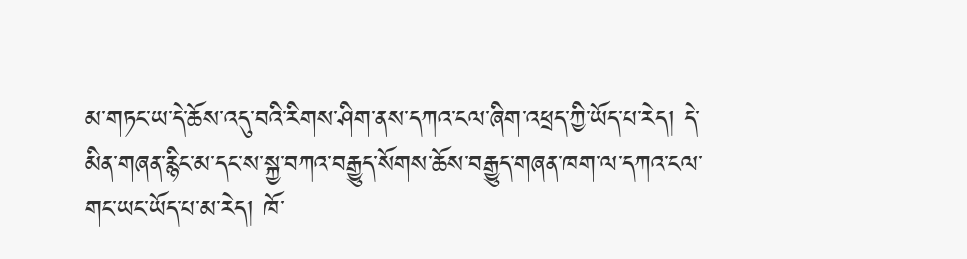མ་གཏང་ཡ་དེ་ཆོས་འདུ་བའི་རིགས་ཤིག་ནས་དཀའ་ངལ་ཞིག་འཕྲད་ཀྱི་ཡོད་པ་རེད། དེ་མིན་གཞན་རྙིང་མ་དང་ས་སྐྱ་བཀའ་བརྒྱུད་སོགས་ཆོས་བརྒྱུད་གཞན་ཁག་ལ་དཀའ་ངལ་གང་ཡང་ཡོད་པ་མ་རེད། ཁོ་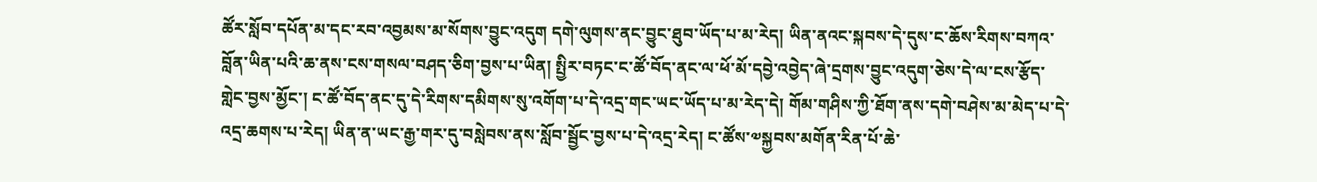ཚོར་སློབ་དཔོན་མ་དང་རབ་འབྱམས་མ་སོགས་བྱུང་འདུག དགེ་ལུགས་ནང་བྱུང་ཐུབ་ཡོད་པ་མ་རེད། ཡིན་ནའང་སྐབས་དེ་དུས་ང་ཆོས་རིགས་བཀའ་བློན་ཡིན་པའི་ཆ་ནས་ངས་གསལ་བཤད་ཅིག་བྱས་པ་ཡིན། སྤྱིར་བཏང་ང་ཚོ་བོད་ནང་ལ་ཕོ་མོ་དབྱེ་འབྱེད་ཞེ་དྲགས་བྱུང་འདུག་ཅེས་དེ་ལ་ངས་རྩོད་གླེང་བྱས་མྱོང་། ང་ཚོ་བོད་ནང་དུ་དེ་རིགས་དམིགས་སུ་འགོག་པ་དེ་འདྲ་གང་ཡང་ཡོད་པ་མ་རེད་དེ། གོམ་གཤིས་ཀྱི་ཐོག་ནས་དགེ་བཤེས་མ་མེད་པ་དེ་འདྲ་ཆགས་པ་རེད། ཡིན་ན་ཡང་རྒྱ་གར་དུ་བསླེབས་ནས་སློབ་སྦྱོང་བྱས་པ་དེ་འདྲ་རེད། ང་ཚོས་༧སྐྱབས་མགོན་རིན་པོ་ཆེ་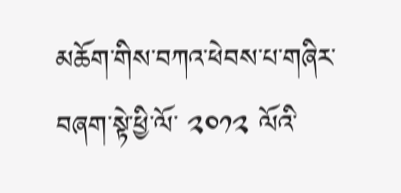མཆོག་གིས་བཀའ་ཕེབས་པ་གཞིར་བཞག་སྟེ་ཕྱི་ལོ་ ༢༠༡༢ ལོའི་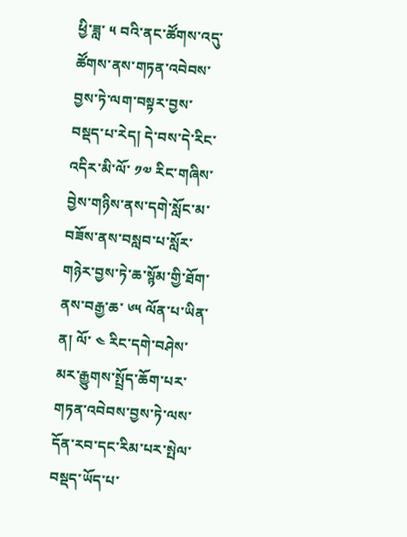ཕྱི་ཟླ་ ༥ བའི་ནང་ཚོགས་འདུ་ཚོགས་ནས་གཏན་འབེབས་བྱས་ཏེ་ལག་བསྟར་བྱས་བསྡད་པ་རེད། དེ་བས་དེ་རིང་འདིར་མི་ལོ་ ༡༧ རིང་གཞིས་བྱེས་གཉིས་ནས་དགེ་སློང་མ་བཟོས་ནས་བསླབ་པ་སློར་གཉེར་བྱས་ཏེ་ཆ་སྙོམ་གྱི་ཐོག་ནས་བརྒྱ་ཆ་ ༦༥ ལོན་པ་ཡིན་ན། ལོ་ ༤ རིང་དགེ་བཤེས་མར་རྒྱུགས་སྤྲོད་ཆོག་པར་གཏན་འབེབས་བྱས་ཏེ་ལས་དོན་རབ་དང་རིམ་པར་སྤེལ་བསྡད་ཡོད་པ་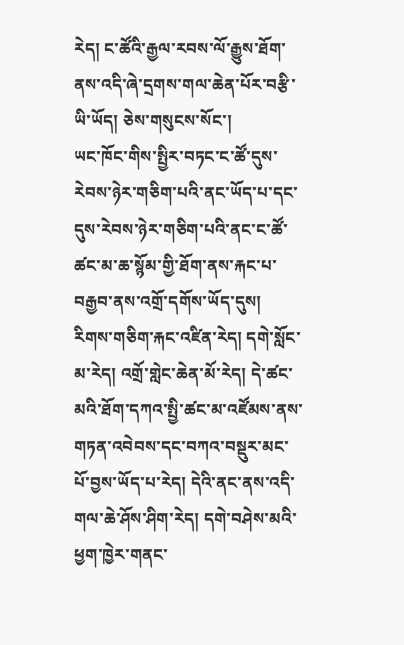རེད། ང་ཚོའི་རྒྱལ་རབས་ལོ་རྒྱུས་ཐོག་ནས་འདི་ཞེ་དྲགས་གལ་ཆེན་པོར་བརྩི་ཡི་ཡོད། ཅེས་གསུངས་སོང་།
ཡང་ཁོང་གིས་སྤྱིར་བཏང་ང་ཚོ་དུས་རེབས་ཉེར་གཅིག་པའི་ནང་ཡོད་པ་དང་དུས་རེབས་ཉེར་གཅིག་པའི་ནང་ང་ཚོ་ཚང་མ་ཆ་སྙོམ་གྱི་ཐོག་ནས་རྐང་པ་བརྒྱབ་ནས་འགྲོ་དགོས་ཡོད་དུས། རིགས་གཅིག་རྐང་འཛིན་རེད། དགེ་སློང་མ་རེད། འགྲོ་གླེང་ཆེན་མོ་རེད། དེ་ཚང་མའི་ཐོག་དཀའ་སྤྱི་ཚང་མ་འཛོམས་ནས་གཏན་འབེབས་དང་བཀའ་བསྡུར་མང་པོ་བྱས་ཡོད་པ་རེད། དེའི་ནང་ནས་འདི་གལ་ཆེ་ཤོས་ཤིག་རེད། དགེ་བཤེས་མའི་ཕྱག་ཁྱེར་གནང་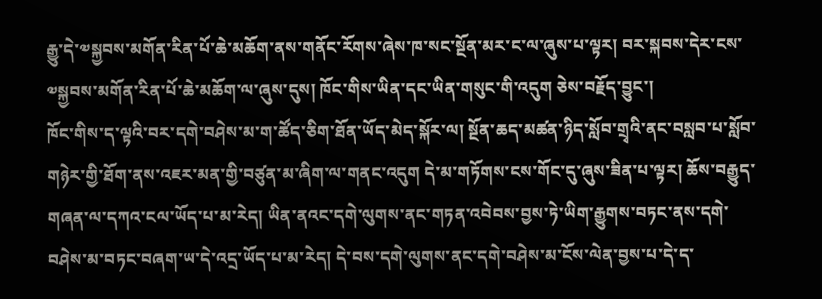རྒྱུ་དེ་༧སྐྱབས་མགོན་རིན་པོ་ཆེ་མཆོག་ནས་གནོང་རོགས་ཞེས་ཁ་སང་སྔོན་མར་ང་ལ་ཞུས་པ་ལྟར། བར་སྐབས་དེར་ངས་༧སྐྱབས་མགོན་རིན་པོ་ཆེ་མཆོག་ལ་ཞུས་དུས། ཁོང་གིས་ཡིན་དང་ཡིན་གསུང་གི་འདུག ཅེས་བརྗོད་བྱུང་།
ཁོང་གིས་ད་ལྟའི་བར་དགེ་བཤེས་མ་ག་ཚོད་ཅིག་ཐོན་ཡོད་མེད་སྐོར་ལ། སྔོན་ཆད་མཚན་ཉིད་སློབ་གྲྭའི་ནང་བསླབ་པ་སློབ་གཉེར་གྱི་ཐོག་ནས་འཇར་མན་གྱི་བཙུན་མ་ཞིག་ལ་གནང་འདུག དེ་མ་གཏོགས་ངས་གོང་དུ་ཞུས་ཟིན་པ་ལྟར། ཆོས་བརྒྱུད་གཞན་ལ་དཀའ་ངལ་ཡོད་པ་མ་རེད། ཡིན་ནའང་དགེ་ལུགས་ནང་གཏན་འབེབས་བྱས་ཏེ་ཡིག་རྒྱུགས་བཏང་ནས་དགེ་བཤེས་མ་བཏང་བཞག་ཡ་དེ་འདྲ་ཡོད་པ་མ་རེད། དེ་བས་དགེ་ལུགས་ནང་དགེ་བཤེས་མ་ངོས་ལེན་བྱས་པ་དེ་ད་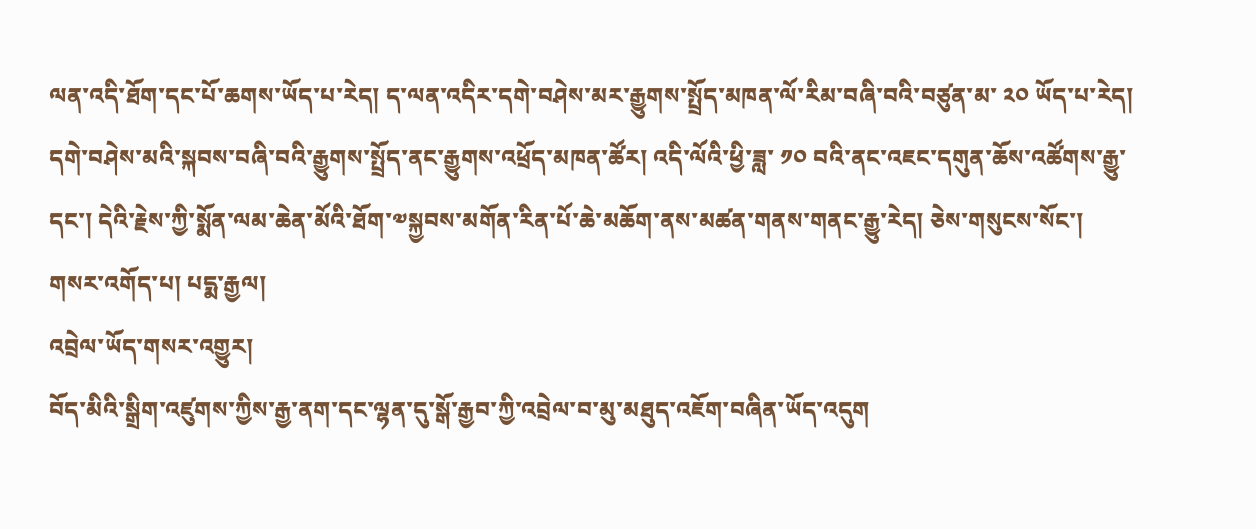ལན་འདི་ཐོག་དང་པོ་ཆགས་ཡོད་པ་རེད། ད་ལན་འདིར་དགེ་བཤེས་མར་རྒྱུགས་སྤྲོད་མཁན་ལོ་རིམ་བཞི་བའི་བཙུན་མ་ ༢༠ ཡོད་པ་རེད། དགེ་བཤེས་མའི་སྐབས་བཞི་བའི་རྒྱུགས་སྤྲོད་ནང་རྒྱུགས་འཕྲོད་མཁན་ཚོར། འདི་ལོའི་ཕྱི་ཟླ་ ༡༠ བའི་ནང་འཇང་དགུན་ཆོས་འཚོགས་རྒྱུ་དང་། དེའི་རྗེས་ཀྱི་སྨོན་ལམ་ཆེན་མོའི་ཐོག་༧སྐྱབས་མགོན་རིན་པོ་ཆེ་མཆོག་ནས་མཚན་གནས་གནང་རྒྱུ་རེད། ཅེས་གསུངས་སོང་།
གསར་འགོད་པ། པདྨ་རྒྱལ།
འབྲེལ་ཡོད་གསར་འགྱུར།
བོད་མིའི་སྒྲིག་འཛུགས་ཀྱིས་རྒྱ་ནག་དང་ལྷན་དུ་སྒོ་རྒྱབ་ཀྱི་འབྲེལ་བ་མུ་མཐུད་འཇོག་བཞིན་ཡོད་འདུག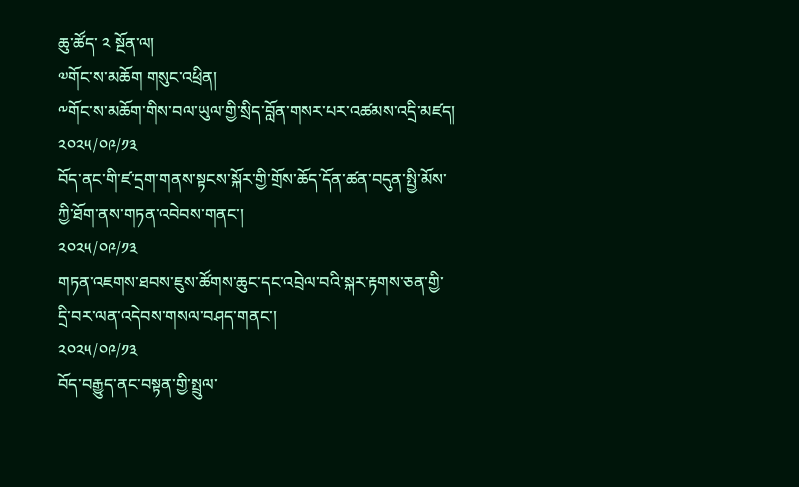ཆུ་ཚོད་ ༢ སྔོན་ལ།
༧གོང་ས་མཆོག གསུང་འཕྲིན།
༸གོང་ས་མཆོག་གིས་བལ་ཡུལ་གྱི་སྲིད་བློན་གསར་པར་འཚམས་འདྲི་མཛད།
༢༠༢༥/༠༩/༡༣
བོད་ནང་གི་ཛ་དྲག་གནས་སྟངས་སྐོར་གྱི་གྲོས་ཆོད་དོན་ཚན་བདུན་སྤྱི་མོས་ཀྱི་ཐོག་ནས་གཏན་འབེབས་གནང་།
༢༠༢༥/༠༩/༡༣
གཏན་འཇགས་ཐབས་ཇུས་ཚོགས་ཆུང་དང་འབྲེལ་བའི་སྐར་རྟགས་ཅན་གྱི་དྲི་བར་ལན་འདེབས་གསལ་བཤད་གནང་།
༢༠༢༥/༠༩/༡༣
བོད་བརྒྱུད་ནང་བསྟན་གྱི་སྤྲུལ་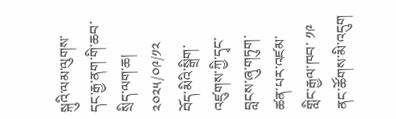སྐུའི་ལམ་ལུགས་དང་རྒྱ་ནག་གི་ཆབ་སྲིད་ལག་ཆ།
༢༠༢༥/༠༩/༡༢
བོད་མིའི་སྒྲིག་འཛུགས་ཀྱི་དྭང་བླངས་ཞུ་གཏུག་ཚན་པར་འཛམ་གླིང་རྒྱལ་ཁབ་ ༡༩ ནང་ཚོགས་མི་འདུག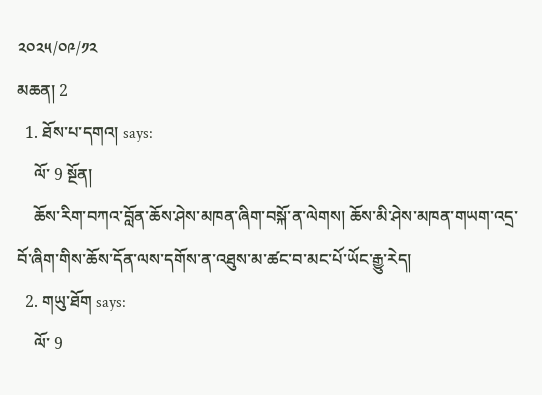༢༠༢༥/༠༩/༡༢
མཆན། 2
  1. ཐོས་པ་དགའ། says:
    ལོ་ 9 སྔོན།
    ཆོས་རིག་བཀའ་བློན་ཆོས་ཤེས་མཁན་ཞིག་བསྐོ་ན་ལེགས། ཆོས་མི་ཤེས་མཁན་གཡག་འདྲ་བོ་ཞིག་གིས་ཆོས་དོན་ལས་དགོས་ན་འཐུས་མ་ཚང་བ་མང་པོ་ཡོང་རྒྱུ་རེད།
  2. གཡུ་ཐོག says:
    ལོ་ 9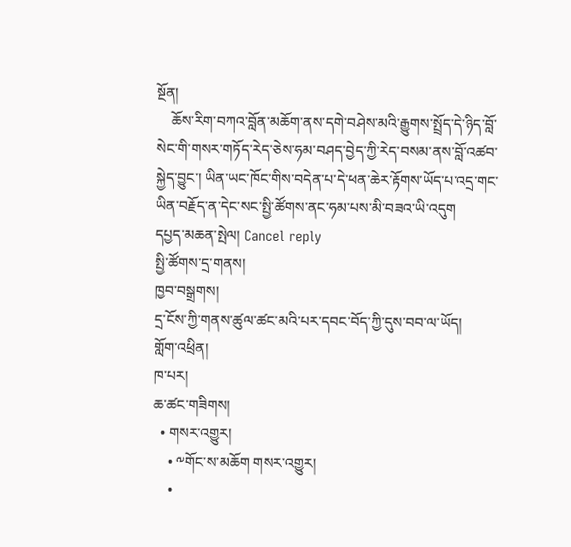སྔོན།
    ཆོས་རིག་བཀའ་བློན་མཆོག་ནས་དགེ་བཤེས་མའི་རྒྱུགས་སྤྲོད་དེ་ཉིད་བློ་སེང་གི་གསར་གཏོད་རེད་ཅེས་ཧམ་བཤད་བྱེད་ཀྱི་རེད་བསམ་ནས་བློ་འཚབ་སྐྱེད་བྱུང་། ཡིན་ཡང་ཁོང་གིས་བདེན་པ་དེ་ཕན་ཆེར་རྟོགས་ཡོད་པ་འདྲ་གང་ཡིན་བརྗོད་ན་དེང་སང་སྤྱི་ཚོགས་ནང་ཧམ་པས་མི་བཟའ་ཡི་འདུག
དཔྱད་མཆན་སྤེལ། Cancel reply
སྤྱི་ཚོགས་དྲ་གནས།
ཁྱབ་བསྒྲགས།
དྲ་ངོས་ཀྱི་གནས་ཚུལ་ཚང་མའི་པར་དབང་བོད་ཀྱི་དུས་བབ་ལ་ཡོད།
གློག་འཕྲིན།
ཁ་པར།
ཆ་ཚང་གཟིགས།
  • གསར་འགྱུར།
    • ༸གོང་ས་མཆོག གསར་འགྱུར།
    •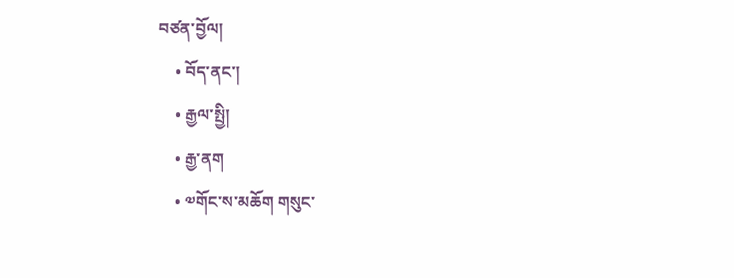བཙན་བྱོལ།
    • བོད་ནང་།
    • རྒྱལ་སྤྱི།
    • རྒྱ་ནག
    • ༧གོང་ས་མཆོག གསུང་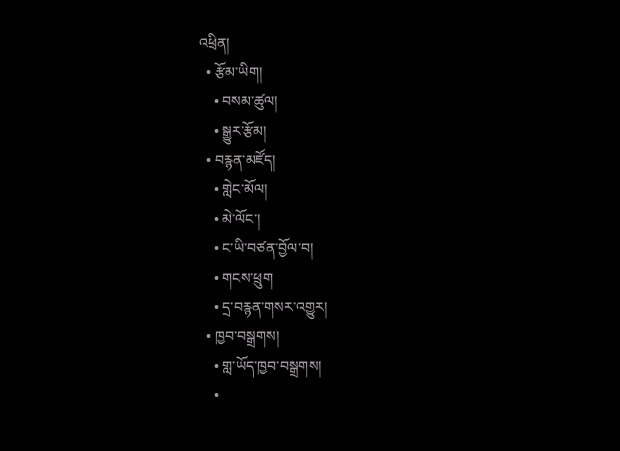འཕྲིན།
  • རྩོམ་ཡིག།
    • བསམ་ཚུལ།
    • སྒྱུར་རྩོམ།
  • བརྙན་མཛོད།
    • གླེང་མོལ།
    • མེ་ལོང་།
    • ང་ཡི་བཙན་བྱོལ་བ།
    • གངས་ཕྲུག
    • དྲ་བརྙན་གསར་འགྱུར།
  • ཁྱབ་བསྒྲགས།
    • གླ་ཡོད་ཁྱབ་བསྒྲགས།
    •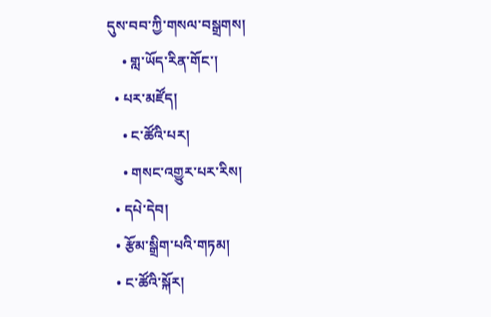དུས་བབ་ཀྱི་གསལ་བསྒྲགས།
    • གླ་ཡོད་རིན་གོང་།
  • པར་མཛོད།
    • ང་ཚོའི་པར།
    • གསང་འགྱུར་པར་རིས།
  • དཔེ་དེབ།
  • རྩོམ་སྒྲིག་པའི་གཏམ།
  • ང་ཚོའི་སྐོར།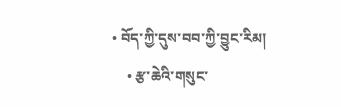• བོད་ཀྱི་དུས་བབ་ཀྱི་བྱུང་རིམ།
    • རྩ་ཆེའི་གསུང་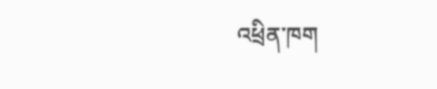འཕྲིན་ཁག